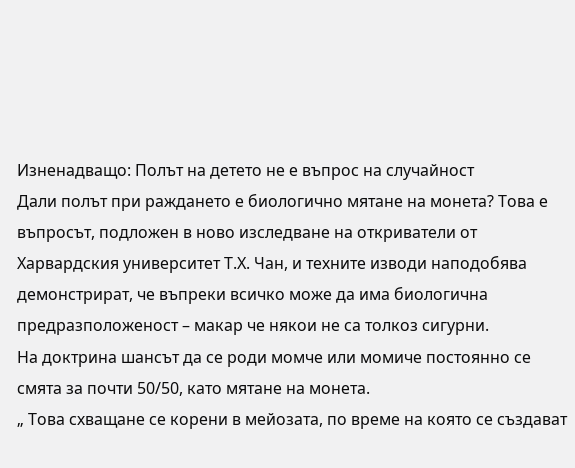Изненадващо: Полът на детето не е въпрос на случайност
Дали полът при раждането е биологично мятане на монета? Това е въпросът, подложен в ново изследване на откриватели от Харвардския университет Т.Х. Чан, и техните изводи наподобява демонстрират, че въпреки всичко може да има биологична предразположеност – макар че някои не са толкоз сигурни.
На доктрина шансът да се роди момче или момиче постоянно се смята за почти 50/50, като мятане на монета.
„ Това схващане се корени в мейозата, по време на която се създават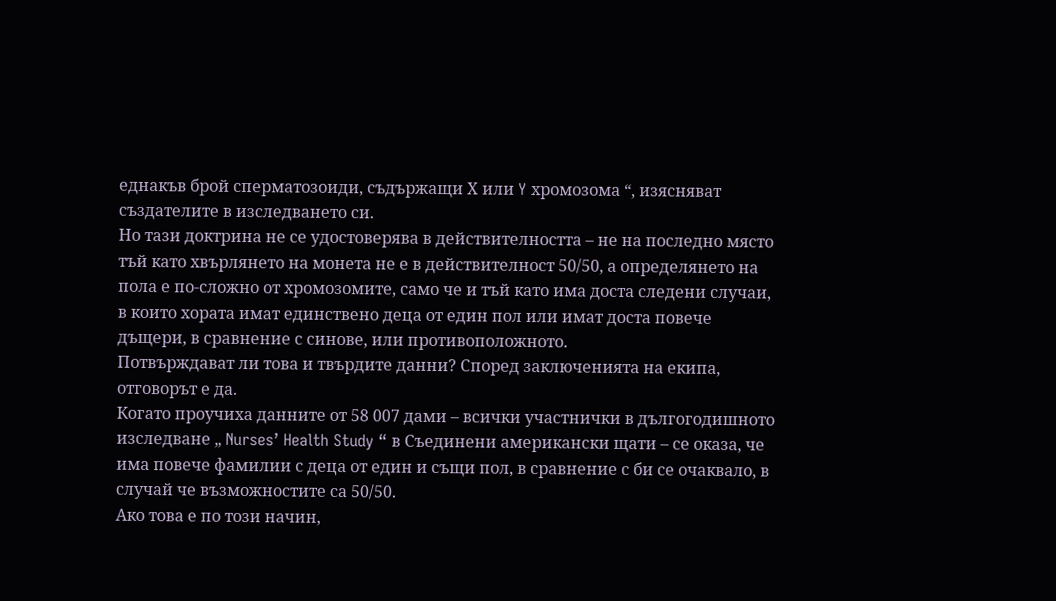еднакъв брой сперматозоиди, съдържащи Х или Y хромозома “, изясняват създателите в изследването си.
Но тази доктрина не се удостоверява в действителността – не на последно място тъй като хвърлянето на монета не е в действителност 50/50, а определянето на пола е по-сложно от хромозомите, само че и тъй като има доста следени случаи, в които хората имат единствено деца от един пол или имат доста повече дъщери, в сравнение с синове, или противоположното.
Потвърждават ли това и твърдите данни? Според заключенията на екипа, отговорът е да.
Когато проучиха данните от 58 007 дами – всички участнички в дългогодишното изследване „ Nurses’ Health Study “ в Съединени американски щати – се оказа, че има повече фамилии с деца от един и същи пол, в сравнение с би се очаквало, в случай че възможностите са 50/50.
Ако това е по този начин,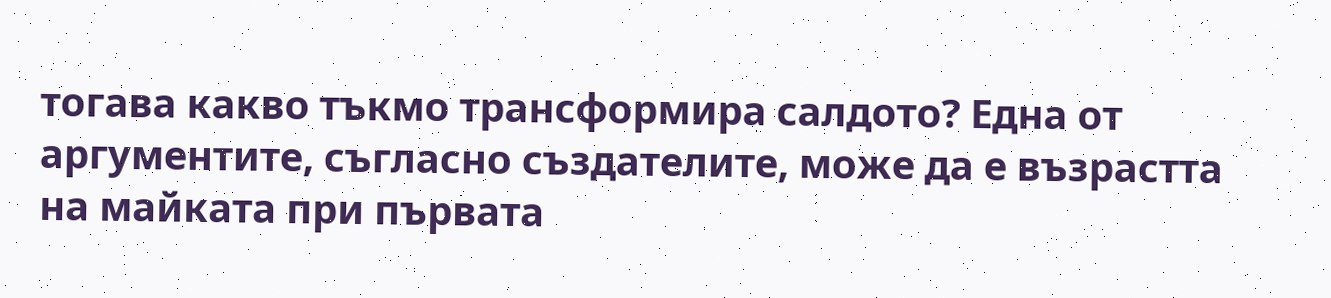тогава какво тъкмо трансформира салдото? Една от аргументите, съгласно създателите, може да е възрастта на майката при първата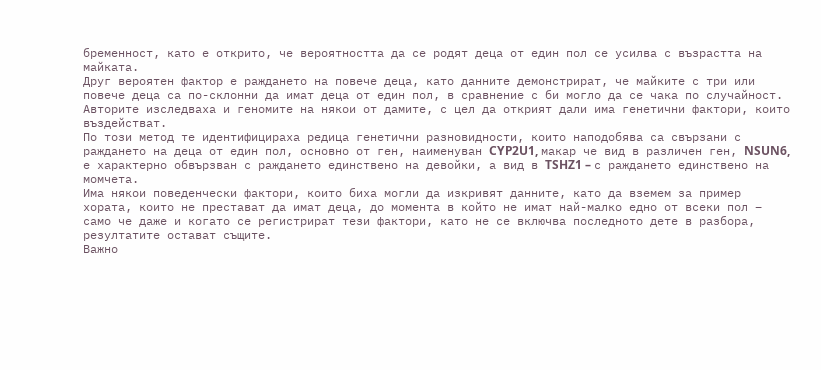бременност, като е открито, че вероятността да се родят деца от един пол се усилва с възрастта на майката.
Друг вероятен фактор е раждането на повече деца, като данните демонстрират, че майките с три или повече деца са по-склонни да имат деца от един пол, в сравнение с би могло да се чака по случайност.
Авторите изследваха и геномите на някои от дамите, с цел да открият дали има генетични фактори, които въздействат.
По този метод те идентифицираха редица генетични разновидности, които наподобява са свързани с раждането на деца от един пол, основно от ген, наименуван CYP2U1, макар че вид в различен ген, NSUN6, е характерно обвързван с раждането единствено на девойки, а вид в TSHZ1 – с раждането единствено на момчета.
Има някои поведенчески фактори, които биха могли да изкривят данните, като да вземем за пример хората, които не престават да имат деца, до момента в който не имат най-малко едно от всеки пол – само че даже и когато се регистрират тези фактори, като не се включва последното дете в разбора, резултатите остават същите.
Важно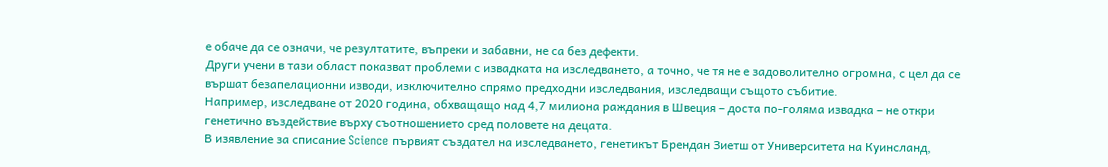е обаче да се означи, че резултатите, въпреки и забавни, не са без дефекти.
Други учени в тази област показват проблеми с извадката на изследването, а точно, че тя не е задоволително огромна, с цел да се вършат безапелационни изводи, изключително спрямо предходни изследвания, изследващи същото събитие.
Например, изследване от 2020 година, обхващащо над 4,7 милиона раждания в Швеция – доста по-голяма извадка – не откри генетично въздействие върху съотношението сред половете на децата.
В изявление за списание Science първият създател на изследването, генетикът Брендан Зиетш от Университета на Куинсланд,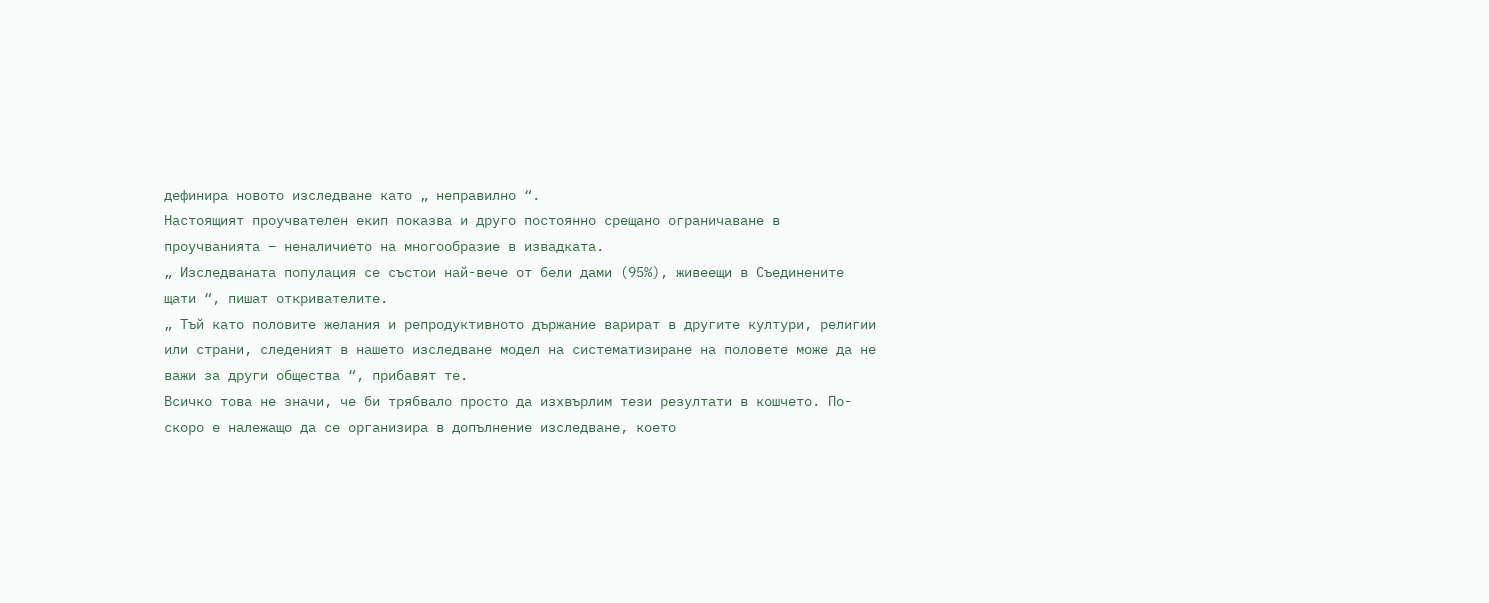дефинира новото изследване като „ неправилно “.
Настоящият проучвателен екип показва и друго постоянно срещано ограничаване в проучванията – неналичието на многообразие в извадката.
„ Изследваната популация се състои най-вече от бели дами (95%), живеещи в Съединените щати “, пишат откривателите.
„ Тъй като половите желания и репродуктивното държание варират в другите култури, религии или страни, следеният в нашето изследване модел на систематизиране на половете може да не важи за други общества “, прибавят те.
Всичко това не значи, че би трябвало просто да изхвърлим тези резултати в кошчето. По-скоро е належащо да се организира в допълнение изследване, което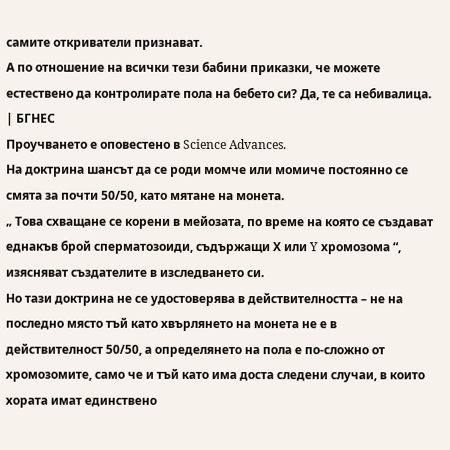самите откриватели признават.
А по отношение на всички тези бабини приказки, че можете естествено да контролирате пола на бебето си? Да, те са небивалица. | БГНЕС
Проучването е оповестено в Science Advances.
На доктрина шансът да се роди момче или момиче постоянно се смята за почти 50/50, като мятане на монета.
„ Това схващане се корени в мейозата, по време на която се създават еднакъв брой сперматозоиди, съдържащи Х или Y хромозома “, изясняват създателите в изследването си.
Но тази доктрина не се удостоверява в действителността – не на последно място тъй като хвърлянето на монета не е в действителност 50/50, а определянето на пола е по-сложно от хромозомите, само че и тъй като има доста следени случаи, в които хората имат единствено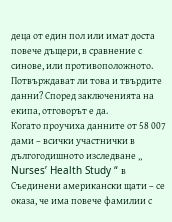деца от един пол или имат доста повече дъщери, в сравнение с синове, или противоположното.
Потвърждават ли това и твърдите данни? Според заключенията на екипа, отговорът е да.
Когато проучиха данните от 58 007 дами – всички участнички в дългогодишното изследване „ Nurses’ Health Study “ в Съединени американски щати – се оказа, че има повече фамилии с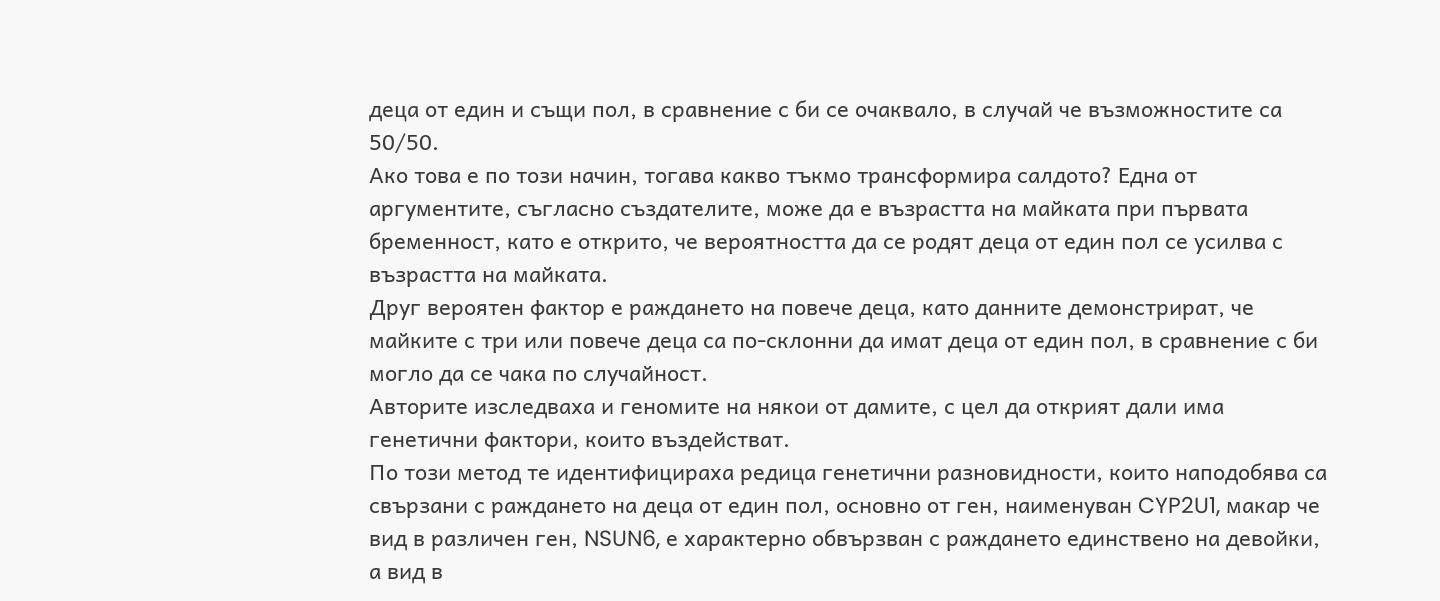деца от един и същи пол, в сравнение с би се очаквало, в случай че възможностите са 50/50.
Ако това е по този начин, тогава какво тъкмо трансформира салдото? Една от аргументите, съгласно създателите, може да е възрастта на майката при първата бременност, като е открито, че вероятността да се родят деца от един пол се усилва с възрастта на майката.
Друг вероятен фактор е раждането на повече деца, като данните демонстрират, че майките с три или повече деца са по-склонни да имат деца от един пол, в сравнение с би могло да се чака по случайност.
Авторите изследваха и геномите на някои от дамите, с цел да открият дали има генетични фактори, които въздействат.
По този метод те идентифицираха редица генетични разновидности, които наподобява са свързани с раждането на деца от един пол, основно от ген, наименуван CYP2U1, макар че вид в различен ген, NSUN6, е характерно обвързван с раждането единствено на девойки, а вид в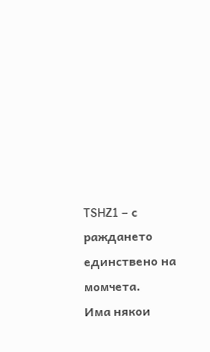TSHZ1 – с раждането единствено на момчета.
Има някои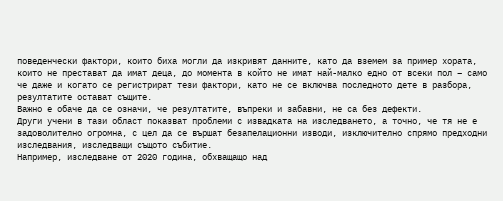поведенчески фактори, които биха могли да изкривят данните, като да вземем за пример хората, които не престават да имат деца, до момента в който не имат най-малко едно от всеки пол – само че даже и когато се регистрират тези фактори, като не се включва последното дете в разбора, резултатите остават същите.
Важно е обаче да се означи, че резултатите, въпреки и забавни, не са без дефекти.
Други учени в тази област показват проблеми с извадката на изследването, а точно, че тя не е задоволително огромна, с цел да се вършат безапелационни изводи, изключително спрямо предходни изследвания, изследващи същото събитие.
Например, изследване от 2020 година, обхващащо над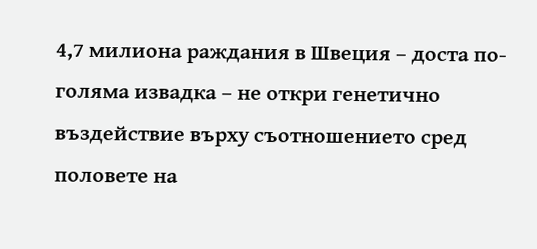4,7 милиона раждания в Швеция – доста по-голяма извадка – не откри генетично въздействие върху съотношението сред половете на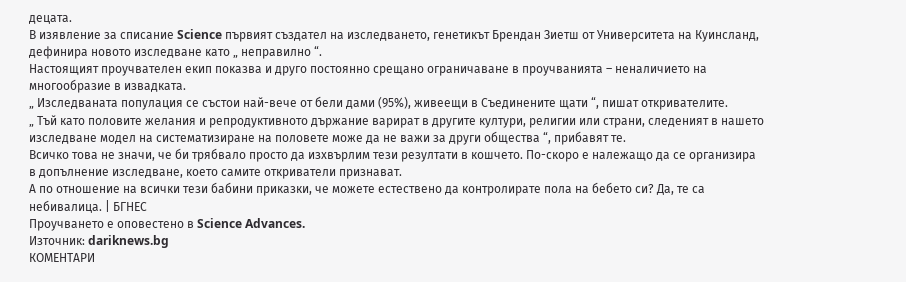децата.
В изявление за списание Science първият създател на изследването, генетикът Брендан Зиетш от Университета на Куинсланд, дефинира новото изследване като „ неправилно “.
Настоящият проучвателен екип показва и друго постоянно срещано ограничаване в проучванията – неналичието на многообразие в извадката.
„ Изследваната популация се състои най-вече от бели дами (95%), живеещи в Съединените щати “, пишат откривателите.
„ Тъй като половите желания и репродуктивното държание варират в другите култури, религии или страни, следеният в нашето изследване модел на систематизиране на половете може да не важи за други общества “, прибавят те.
Всичко това не значи, че би трябвало просто да изхвърлим тези резултати в кошчето. По-скоро е належащо да се организира в допълнение изследване, което самите откриватели признават.
А по отношение на всички тези бабини приказки, че можете естествено да контролирате пола на бебето си? Да, те са небивалица. | БГНЕС
Проучването е оповестено в Science Advances.
Източник: dariknews.bg
КОМЕНТАРИ